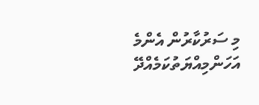މި ސަރުކާރުން އެންމެ އަހަންމިއްޔަތުކަމެއްދޭ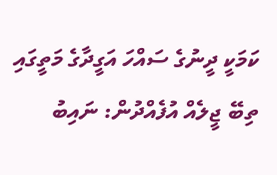ކަމަކީ ދީނުގެ ސައްހަ އަގީދާގެ މަތީގައި ތިބޭ ޖީލެއް އުފެއްދުން: ނައިބު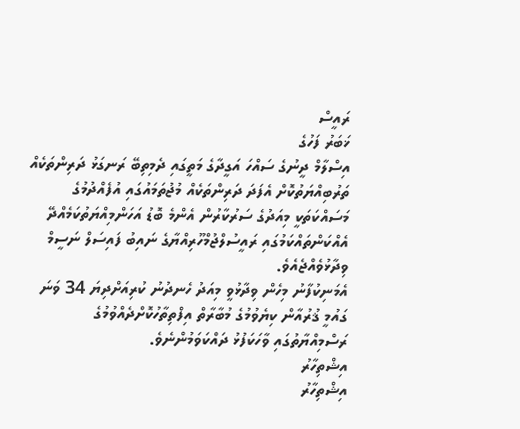ރައީސް
ޚަބަރު ފަހުގެ
އިސްލާމް ދީނުގެ ސައްހަ އަގީދާގެ މަތީގައި ދެމިތިބޭ ރަނގަޅު ދަރިންތަކެއް ތަރުބިއްޔަތުކޮށް އެފަދަ ދަރިންތަކެއް މުޖުތަމައުގައި އުފެއްދުމުގެ މަސައްކަތަކީ މިއަދުގެ ސަރުކާރުން އެންމެ ބޮޑު އަހަންމިއްޔަތުކަމެއްދޭ އެއްކަންތައްކަމުގައި ރައީސުލްޖުމްހޫރިއްޔާގެ ނައިބު ފައިސަލް ނަސީމް ވިދާޅުވެއްޖެއެވެ.
އެމަނިކުފާނު މިހެން ވިދާޅުވީ މިއަދު ހެނދުނު ކުރިއަށްދިޔަ 34 ވަނަ ގައުމީ ޤުރުއާން ކިޔެވުމުގެ މުބާރާތް އިފްތިތާހުކޮށްދެއްވުމުގެ ރަސްމިއްޔާތުގައި ވާހަކަފުޅު ދައްކަވަމުންނެވެ.
އިޝްތިހާރު
އިޝްތިހާރު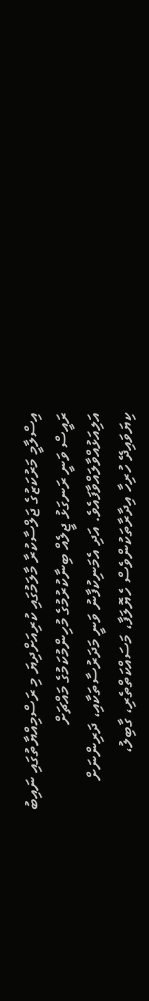އިސްލާމީ މަރުކަޒުގެ ޖަލްސާކުރާ މާލަމުގައި ކުރިއަށްދިޔަ މި ރަސްމިއްޔާތުގައި ނައިބު ރައީސް ވަނީ ރަނގަޅު ޖީލެއް ބިނާކުރުމުގެ މުހިންމުކަމުގެ މައްޗަށް އަލިއަޅުއްވާލައްވާފައެވެ. އަދި އެމަނިކުފާނު ވަނީ މަދަރުސާތަކާއި، ދަރިންނަށް ކިޔަވައިދޭ ހުރިހާ އިދާރާތަކުންވެސް ހެޔޮލަފާ، މަސައްކަތްތެރި، ގާބިލު،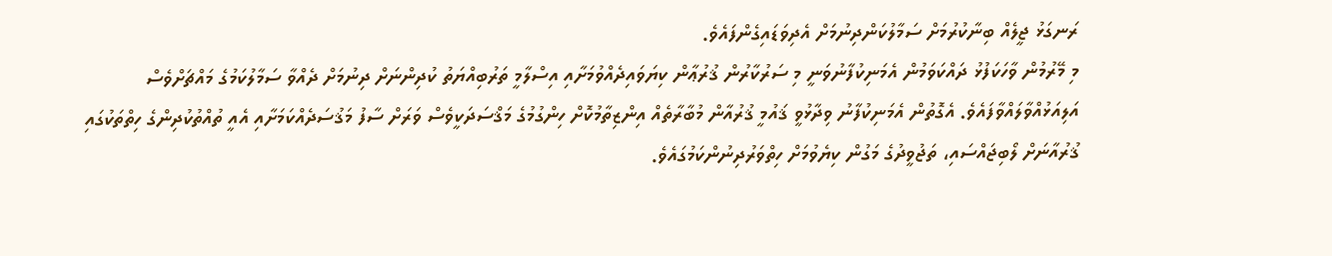ރަނގަޅު ޖީލެއް ބިނާކުރުމަށް ސަމާލުކަންދިނުމަށް އެދިވަޑައިގެންފައެވެ.
މި މޭރުމުން ވާހަކަފުޅު ދައްކަވަމުން އެމަނިކުފާނުވަނީ މި ސަރުކާރުން ޤުރުޢާން ކިޔަވައިދެއްވުމަށާއި އިސްލާމީ ތަރުބިއްޔަތު ކުދިންނަށް ދިނުމަށް ދެއްވާ ސަމާލުކަމުގެ މައްޗަށްވެސް އަލިއަޅުއްވާލައްވާފައެވެ. އެގޮތުން އެމަނިކުފާނު ވިދާޅުވީ ޤައުމީ ޤުރުއާން މުބާރާތެއް އިންޒިތާމުކޮށް ހިންގުމުގެ މަޤްސަދަކީވެސް ވަރަށް ސާފު މަޤުސަދެއްކަމަށާއި އެއީ ތުއްތުކުދިންގެ ހިތްތަކުގައި ޤުރުއާނަށް ލޯބިޖައްސައި، ތަޖުވީދުގެ މަގުން ކިޔެވުމަށް ހިތްވަރުދިނުންކަމުގައެވެ.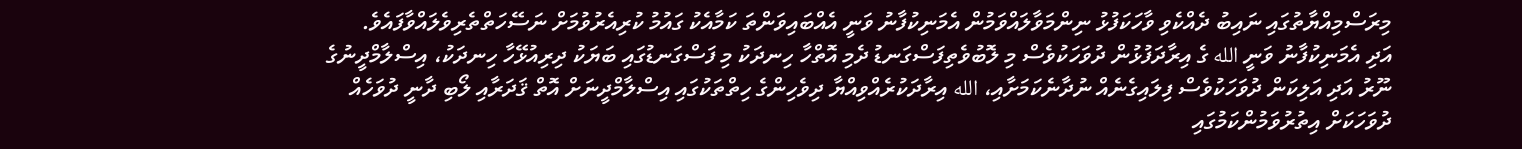މިރަސްމިއްޔާތުގައި ނައިބު ދެއްކެވި ވާހަކަފުޅު ނިންމަވާލައްވަމުން އެމަނިކުފާނު ވަނީ އެއްބައިވަންތަ ކަމާއެކު ގައުމު ކުރިއެރުވުމަށް ނަސޭހަތްތެރިވެލައްވާފައެވެ.
އަދި އެމަނިކުފާނު ވަނީ الله ގެ އިރާދަފުޅުން ދުވަހަކުވެސް މި ލޮބުވެތިފަސްގަނޑު ދެމި އޮތްހާ ހިނދަކު މި ފަސްގަނޑުގައި ބަޔަކު ދިރިއުޅޭހާ ހިނދަކު، އިސްލާމްދީނުގެ ނޫރު އަދި އަލިކަން ދުވަހަކުވެސް ފިލައިގެނެއް ނުދާނެކަމަށާއި، الله އިރާދަކުރެއްވިއްޔާ ދިވެހިންގެ ހިތްތަކުގައި އިސްލާމްދީނަށް އޮތް ޤަދަރާއި ލޯބި ދާނީ ދުވަހެއް ދުވަހަކަށް އިތުރުވަމުންކަމުގައި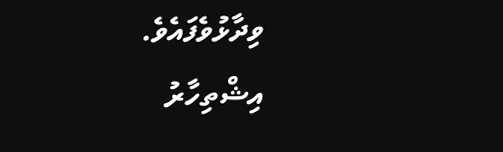ވިދާޅުވެފައެވެ.
އިޝްތިހާރު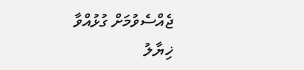ޖެއްސެވުމަށް ގުޅުއްވާ
ޚިޔާލު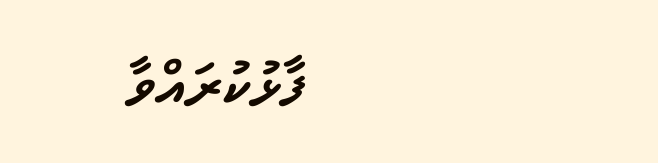ފާޅުކުރައްވާ